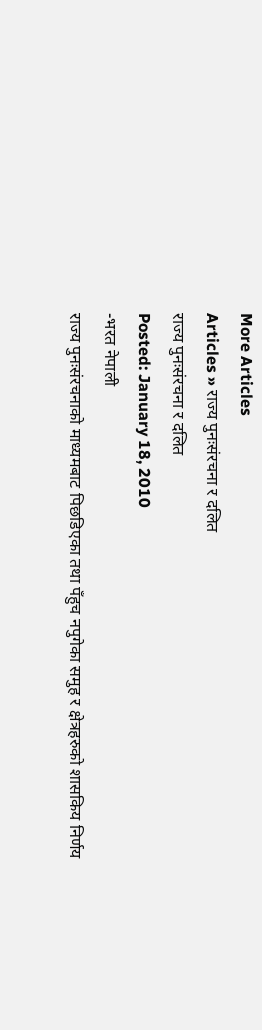More Articles
Articles » राज्य पुनःसंरचना र दलित
राज्य पुनःसंरचना र दलित
Posted: January 18, 2010
-भरत नेपाली
राज्य पुनःसंरचनाको माध्यमबाट पिछडिएका तथा पँहुच नपुगेका समुह र क्षेत्रहरुको शासकिय निर्णय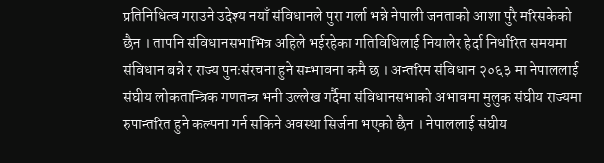प्रतिनिधित्व गराउने उदेश्य नयाँ संविधानले पुरा गर्ला भन्ने नेपाली जनताको आशा पुरै मरिसकेको छैन । तापनि संविधानसभाभित्र अहिले भईरहेका गतिविधिलाई नियालेर हेर्दा निर्धारित समयमा संविधान बन्ने र राज्य पुनःसंरचना हुने सम्भावना कमै छ । अन्तरिम संविधान २०६३ मा नेपाललाई संघीय लोकतान्त्रिक गणतन्त्र भनी उल्लेख गर्दैमा संविधानसभाको अभावमा मुलुक संघीय राज्यमा रुपान्तरित हुने कल्पना गर्न सकिने अवस्था सिर्जना भएको छैन । नेपाललाई संघीय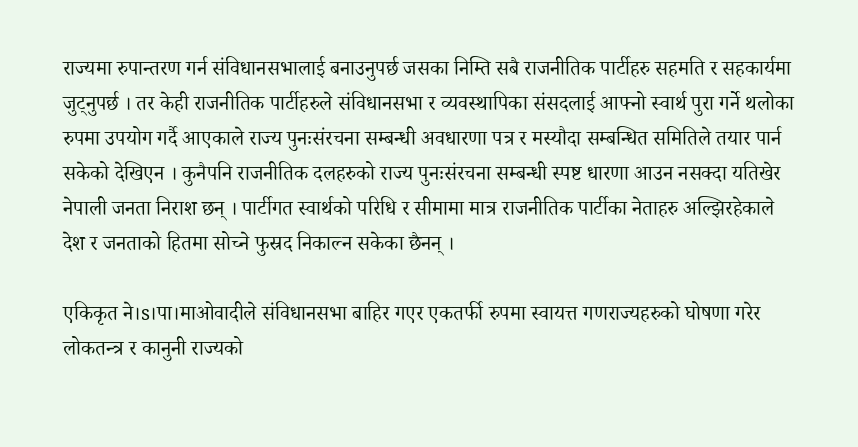राज्यमा रुपान्तरण गर्न संविधानसभालाई बनाउनुपर्छ जसका निम्ति सबै राजनीतिक पार्टीहरु सहमति र सहकार्यमा जुट्नुपर्छ । तर केही राजनीतिक पार्टीहरुले संविधानसभा र व्यवस्थापिका संसदलाई आफ्नो स्वार्थ पुरा गर्ने थलोका रुपमा उपयोग गर्दै आएकाले राज्य पुनःसंरचना सम्बन्धी अवधारणा पत्र र मस्यौदा सम्बन्धित समितिले तयार पार्न सकेको देखिएन । कुनैपनि राजनीतिक दलहरुको राज्य पुनःसंरचना सम्बन्धी स्पष्ट धारणा आउन नसक्दा यतिखेर नेपाली जनता निराश छन् । पार्टीगत स्वार्थको परिधि र सीमामा मात्र राजनीतिक पार्टीका नेताहरु अल्झिरहेकाले देश र जनताको हितमा सोच्ने फुस्रद निकाल्न सकेका छैनन् ।

एकिकृत ने।s।पा।माओवादीले संविधानसभा बाहिर गएर एकतर्फी रुपमा स्वायत्त गणराज्यहरुको घोषणा गरेर लोकतन्त्र र कानुनी राज्यको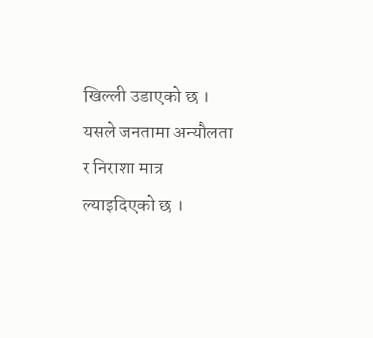खिल्ली उडाएको छ । यसले जनतामा अन्यौलता र निराशा मात्र ल्याइदिएको छ ।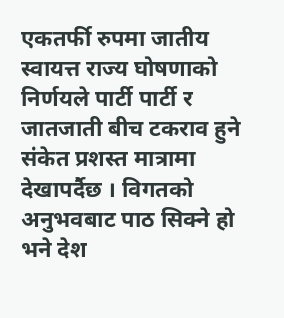एकतर्फी रुपमा जातीय स्वायत्त राज्य घोषणाको निर्णयले पार्टी पार्टी र जातजाती बीच टकराव हुने संकेत प्रशस्त मात्रामा देखापर्दैछ । विगतको अनुभवबाट पाठ सिक्ने हो भने देश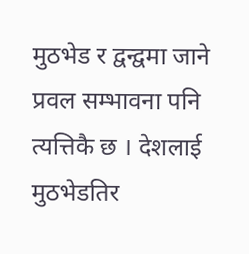मुठभेड र द्वन्द्वमा जाने प्रवल सम्भावना पनि त्यत्तिकै छ । देशलाई मुठभेडतिर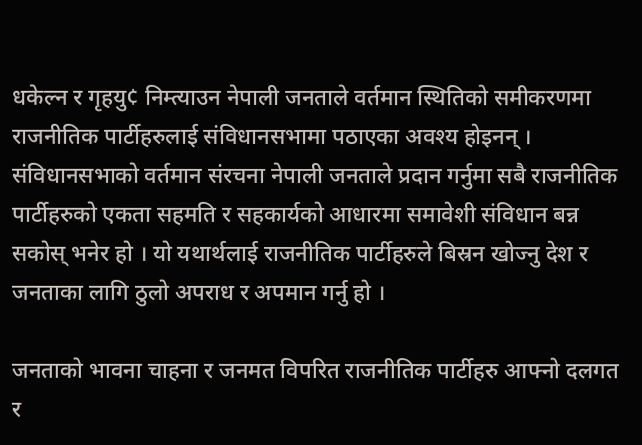धकेल्न र गृहयु¢ निम्त्याउन नेपाली जनताले वर्तमान स्थितिको समीकरणमा राजनीतिक पार्टीहरुलाई संविधानसभामा पठाएका अवश्य होइनन् । संविधानसभाको वर्तमान संरचना नेपाली जनताले प्रदान गर्नुमा सबै राजनीतिक पार्टीहरुको एकता सहमति र सहकार्यको आधारमा समावेशी संविधान बन्न सकोस् भनेर हो । यो यथार्थलाई राजनीतिक पार्टीहरुले बिस्रन खोज्नु देश र जनताका लागि ठुलो अपराध र अपमान गर्नु हो ।

जनताको भावना चाहना र जनमत विपरित राजनीतिक पार्टीहरु आफ्नो दलगत र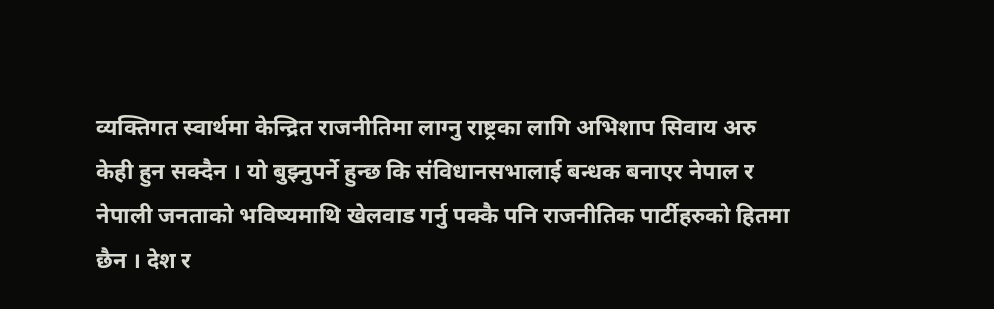व्यक्तिगत स्वार्थमा केन्द्रित राजनीतिमा लाग्नु राष्ट्रका लागि अभिशाप सिवाय अरु केही हुन सक्दैन । यो बुझ्नुपर्ने हुन्छ कि संविधानसभालाई बन्धक बनाएर नेपाल र नेपाली जनताको भविष्यमाथि खेलवाड गर्नु पक्कै पनि राजनीतिक पार्टीहरुको हितमा छैन । देश र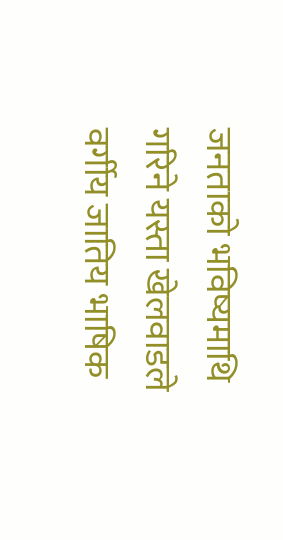जनताको भविष्यमाथि गरिने यस्ता खेलवाडले वर्गीय जातिय भाषिक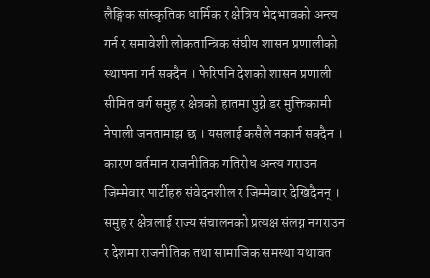लैङ्गिक सांस्कृतिक धार्मिक र क्षेत्रिय भेदभावको अन्त्य गर्न र समावेशी लोकतान्त्रिक संघीय शासन प्रणालीको स्थापना गर्न सक्दैन । फेरिपनि देशको शासन प्रणाली सीमित वर्ग समुह र क्षेत्रको हातमा पुग्ने डर मुक्तिकामी नेपाली जनतामाझ छ । यसलाई कसैले नकार्न सक्दैन । कारण वर्तमान राजनीतिक गतिरोध अन्त्य गराउन जिम्मेवार पार्टीहरु संवेदनशील र जिम्मेवार देखिदैनन् । समुह र क्षेत्रलाई राज्य संचालनको प्रत्यक्ष संलग्न नगराउन र देशमा राजनीतिक तथा सामाजिक समस्था यथावत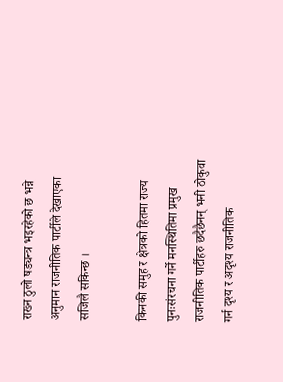राख्न ठुलो षड्यन्त्र भइरहेको छ भन्ने अनुमान राजनीतिक पार्टीले देखाएका सजिलै सकिन्छ ।

किनकी समुह र क्षेत्रको हितमा राज्य पुनःसंरचना गर्ने मनस्थितिमा प्रमुख राजनीतिक पार्टीहरु छदैछैनन् भनी ठोकुवा गर्न दृश्य र अदृश्य राजनीतिक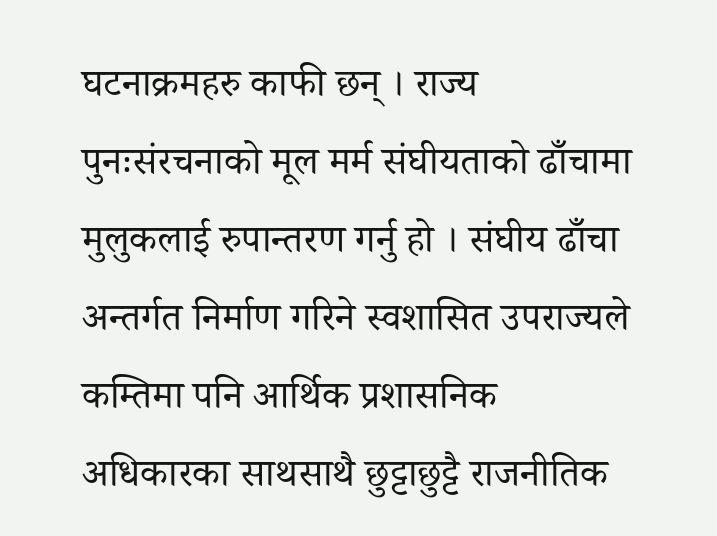घटनाक्रमहरु काफी छन् । राज्य पुनःसंरचनाको मूल मर्म संघीयताको ढाँचामा मुलुकलाई रुपान्तरण गर्नु हो । संघीय ढाँचा अन्तर्गत निर्माण गरिने स्वशासित उपराज्यले कम्तिमा पनि आर्थिक प्रशासनिक अधिकारका साथसाथै छुट्टाछुट्टै राजनीतिक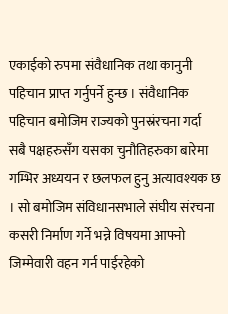एकाईको रुपमा संवैधानिक तथा कानुनी पहिचान प्राप्त गर्नुपर्ने हुन्छ । संवैधानिक पहिचान बमोजिम राज्यको पुनस्रंरचना गर्दा सबै पक्षहरुसँग यसका चुनौतिहरुका बारेमा गम्भिर अध्ययन र छलफल हुनु अत्यावश्यक छ । सो बमोजिम संविधानसभाले संघीय संरचना कसरी निर्माण गर्ने भन्ने विषयमा आफ्नो जिम्मेवारी वहन गर्न पाईरहेको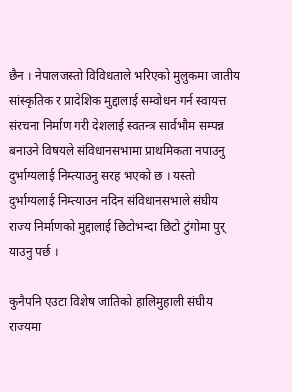छैन । नेपालजस्तो विविधताले भरिएको मुलुकमा जातीय सांस्कृतिक र प्रादेशिक मुद्दालाई सम्वोधन गर्न स्वायत्त संरचना निर्माण गरी देशलाई स्वतन्त्र सार्वभौम सम्पन्न बनाउने विषयले संविधानसभामा प्राथमिकता नपाउनु दुर्भाग्यलाई निम्त्याउनु सरह भएको छ । यस्तो दुर्भाग्यलाई निम्त्याउन नदिन संविधानसभाले संघीय राज्य निर्माणको मुद्दालाई छिटोभन्दा छिटो टुंगोमा पुर् याउनु पर्छ ।

कुनैपनि एउटा विशेष जातिको हालिमुहाली संघीय राज्यमा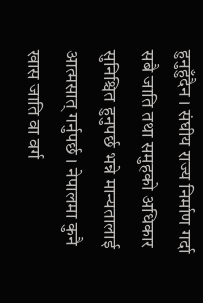हुनुहुँदैन । संघीय राज्य निर्माण गर्दा सबै जाति तथा समुहको अधिकार सुनिश्चित हुनुपर्छ भन्ने मान्यतालाई आत्मसात् गर्नुपर्छ । नेपालमा कुनै खास जाति वा वर्ग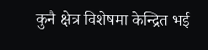कुनै क्षेत्र विशेषमा केन्द्रित भई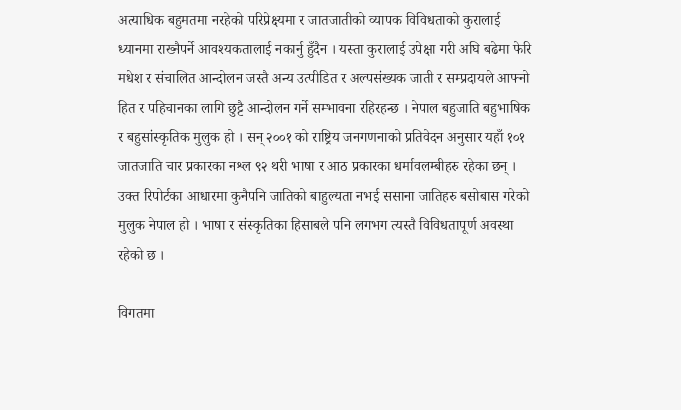अत्याधिक बहुमतमा नरहेको परिप्रेक्ष्यमा र जातजातीको व्यापक विविधताको कुरालाई ध्यानमा राख्नैपर्ने आवश्यकतालाई नकार्नु हुँदैन । यस्ता कुरालाई उपेक्षा गरी अघि बढेमा फेरि मधेश र संचालित आन्दोलन जस्तै अन्य उत्पीडित र अल्पसंख्यक जाती र सम्प्रदायले आफ्नो हित र पहिचानका लागि छुट्टै आन्दोलन गर्ने सम्भावना रहिरहन्छ । नेपाल बहुजाति बहुभाषिक र बहुसांस्कृतिक मुलुक हो । सन् २००१ को राष्ट्रिय जनगणनाको प्रतिवेदन अनुसार यहाँ १०१ जातजाति चार प्रकारका नश्ल ९२ थरी भाषा र आठ प्रकारका धर्मावलम्बीहरु रहेका छन् । उक्त रिपोर्टका आधारमा कुनैपनि जातिको बाहुल्यता नभई ससाना जातिहरु बसोबास गरेको मुलुक नेपाल हो । भाषा र संस्कृतिका हिसाबले पनि लगभग त्यस्तै विविधतापूर्ण अवस्था रहेको छ ।

विगतमा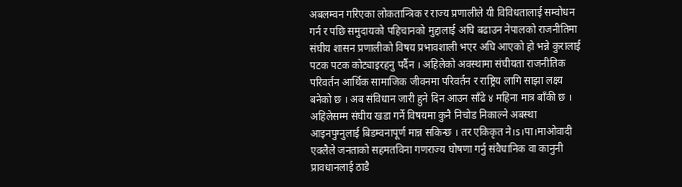अबलम्वन गरिएका लोकतान्त्रिक र राज्य प्रणालीले यी विविधतालाई सम्वोधन गर्न र पछि समुदायको पहिचानको मुद्दालाई अघि बढाउन नेपालको राजनीतिमा संघीय शासन प्रणालीको विषय प्रभावशाली भएर अघि आएको हो भन्ने कुरालाई पटक पटक कोट्याइरहनु पर्दैन । अहिलेको अवस्थामा संघीयता राजनीतिक परिवर्तन आर्थिक सामाजिक जीवनमा परिवर्तन र राष्ट्रिय लागि साझा लक्ष्य बनेको छ । अब संविधान जारी हुने दिन आउन साँढे ४ महिना मात्र बाँकी छ । अहिलेसम्म संघीय खडा गर्ने विषयमा कुनै निचोड निकाल्ने अबस्था आइनपुग्नुलाई बिडम्वनापूर्ण मान्न सकिन्छ । तर एकिकृत ने।s।पा।माओवादी एक्लैले जनताको सहमतविना गणराज्य घोषणा गर्नु संवैधानिक वा कानुनी प्रावधानलाई ठाडै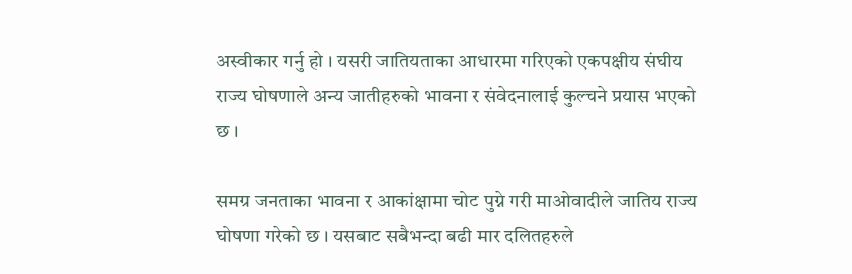अस्वीकार गर्नु हो । यसरी जातियताका आधारमा गरिएको एकपक्षीय संघीय राज्य घोषणाले अन्य जातीहरुको भावना र संवेदनालाई कुल्चने प्रयास भएको छ ।

समग्र जनताका भावना र आकांक्षामा चोट पुग्ने गरी माओवादीले जातिय राज्य घोषणा गरेको छ । यसबाट सबैभन्दा बढी मार दलितहरुले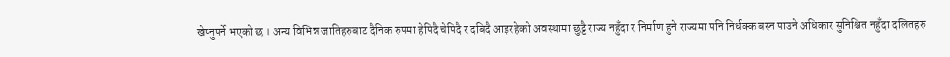खेप्नुपर्ने भएको छ । अन्य विभिन्न जातिहरुबाट दैनिक रुपमा हेपिदै चेपिदै र दबिदै आइरहेको अवस्थामा छुट्टै राज्य नहुँदा र निर्माण हुने राज्यमा पनि निर्धक्क बस्न पाउने अधिकार सुनिश्चित नहुँदा दलितहरु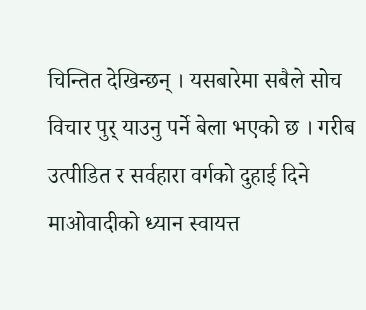चिन्तित देखिन्छन् । यसबारेमा सबैले सोच विचार पुर् याउनु पर्ने बेला भएको छ । गरीब उत्पीडित र सर्वहारा वर्गको दुहाई दिने माओवादीको ध्यान स्वायत्त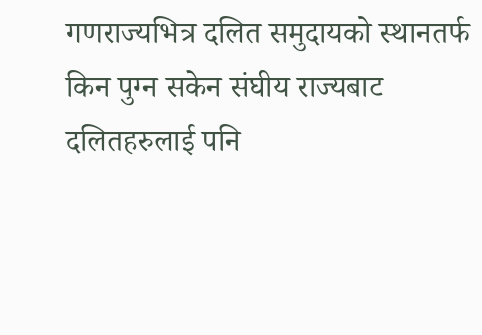गणराज्यभित्र दलित समुदायको स्थानतर्फ किन पुग्न सकेन संघीय राज्यबाट दलितहरुलाई पनि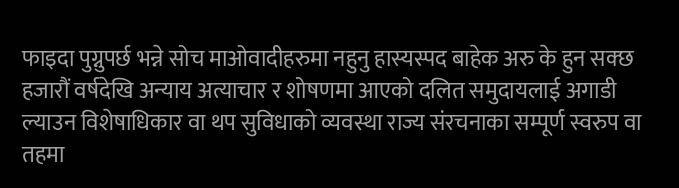फाइदा पुग्नुपर्छ भन्ने सोच माओवादीहरुमा नहुनु हास्यस्पद बाहेक अरु के हुन सक्छ हजारौं वर्षदेखि अन्याय अत्याचार र शोषणमा आएको दलित समुदायलाई अगाडी ल्याउन विशेषाधिकार वा थप सुविधाको व्यवस्था राज्य संरचनाका सम्पूर्ण स्वरुप वा तहमा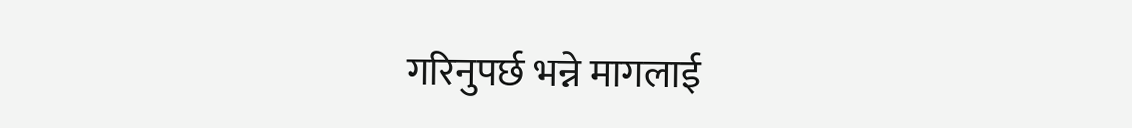गरिनुपर्छ भन्ने मागलाई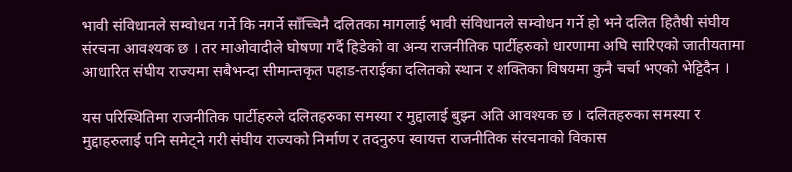भावी संविधानले सम्वोधन गर्ने कि नगर्ने साँच्चिनै दलितका मागलाई भावी संविधानले सम्वोधन गर्ने हो भने दलित हितैषी संघीय संरचना आवश्यक छ । तर माओवादीले घोषणा गर्दै हिडेको वा अन्य राजनीतिक पार्टीहरुको धारणामा अघि सारिएको जातीयतामा आधारित संघीय राज्यमा सबैभन्दा सीमान्तकृत पहाड-तराईका दलितको स्थान र शक्तिका विषयमा कुनै चर्चा भएको भेट्टिदैन ।

यस परिस्थितिमा राजनीतिक पार्टीहरुले दलितहरुका समस्या र मुद्दालाई बुझ्न अति आवश्यक छ । दलितहरुका समस्या र मुद्दाहरुलाई पनि समेट्ने गरी संघीय राज्यको निर्माण र तदनुरुप स्वायत्त राजनीतिक संरचनाको विकास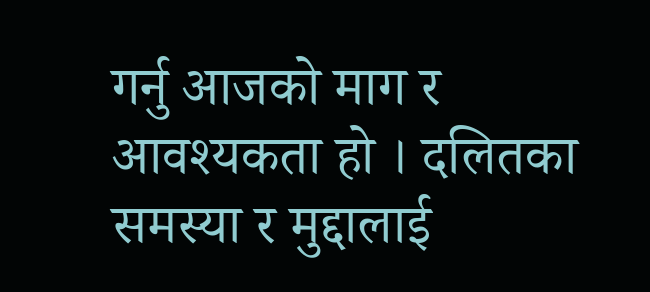गर्नु आजको माग र आवश्यकता हो । दलितका समस्या र मुद्दालाई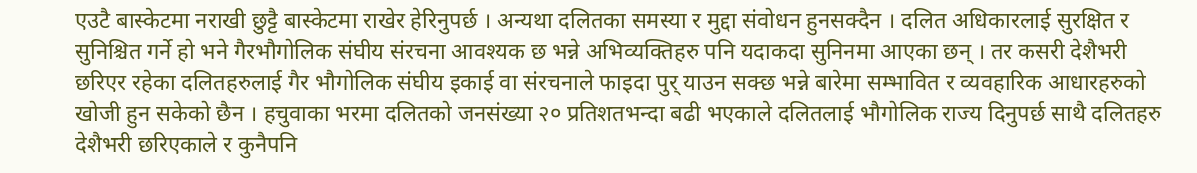एउटै बास्केटमा नराखी छुट्टै बास्केटमा राखेर हेरिनुपर्छ । अन्यथा दलितका समस्या र मुद्दा संवोधन हुनसक्दैन । दलित अधिकारलाई सुरक्षित र सुनिश्चित गर्ने हो भने गैरभौगोलिक संघीय संरचना आवश्यक छ भन्ने अभिव्यक्तिहरु पनि यदाकदा सुनिनमा आएका छन् । तर कसरी देशैभरी छरिएर रहेका दलितहरुलाई गैर भौगोलिक संघीय इकाई वा संरचनाले फाइदा पुर् याउन सक्छ भन्ने बारेमा सम्भावित र व्यवहारिक आधारहरुको खोजी हुन सकेको छैन । हचुवाका भरमा दलितको जनसंख्या २० प्रतिशतभन्दा बढी भएकाले दलितलाई भौगोलिक राज्य दिनुपर्छ साथै दलितहरु देशैभरी छरिएकाले र कुनैपनि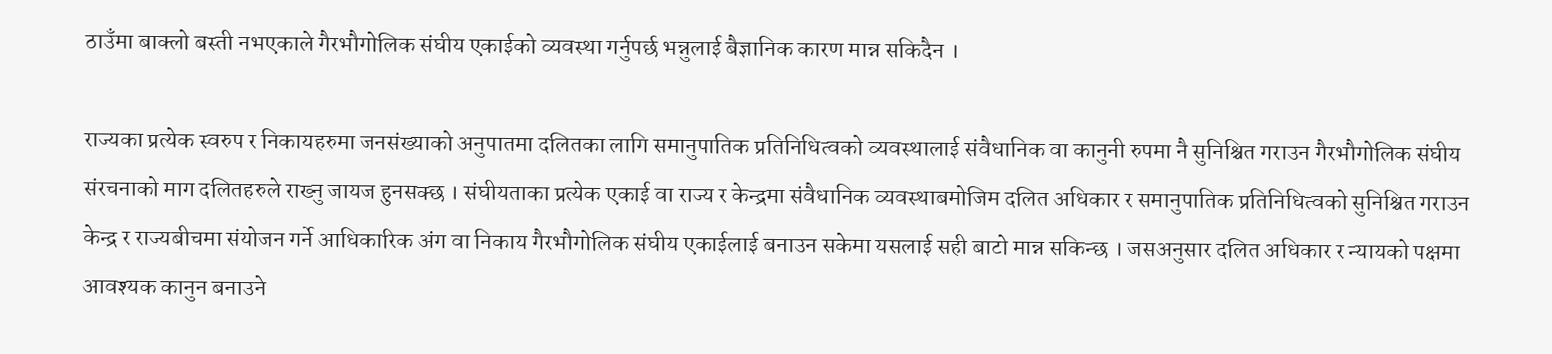ठाउँमा बाक्लो बस्ती नभएकाले गैरभौगोलिक संघीय एकाईको व्यवस्था गर्नुपर्छ भन्नुलाई बैज्ञानिक कारण मान्न सकिदैन ।

राज्यका प्रत्येक स्वरुप र निकायहरुमा जनसंख्याको अनुपातमा दलितका लागि समानुपातिक प्रतिनिधित्वको व्यवस्थालाई संवैधानिक वा कानुनी रुपमा नै सुनिश्चित गराउन गैरभौगोलिक संघीय संरचनाको माग दलितहरुले राख्नु जायज हुनसक्छ । संघीयताका प्रत्येक एकाई वा राज्य र केन्द्रमा संवैधानिक व्यवस्थाबमोजिम दलित अधिकार र समानुपातिक प्रतिनिधित्वको सुनिश्चित गराउन केन्द्र र राज्यबीचमा संयोजन गर्ने आधिकारिक अंग वा निकाय गैरभौगोलिक संघीय एकाईलाई बनाउन सकेमा यसलाई सही बाटो मान्न सकिन्छ । जसअनुसार दलित अधिकार र न्यायको पक्षमा आवश्यक कानुन बनाउने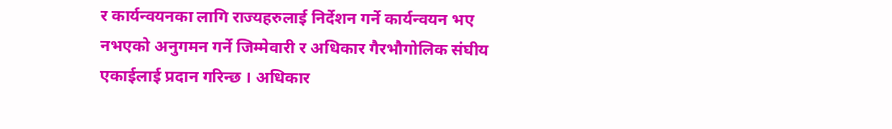र कार्यन्वयनका लागि राज्यहरुलाई निर्देशन गर्ने कार्यन्वयन भए नभएको अनुगमन गर्ने जिम्मेवारी र अधिकार गैरभौगोलिक संघीय एकाईलाई प्रदान गरिन्छ । अधिकार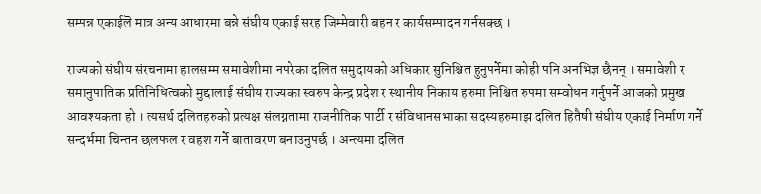सम्पन्न एकाईलॆ मात्र अन्य आधारमा बन्ने संघीय एकाई सरह जिम्मेवारी बहन र कार्यसम्पादन गर्नसक्छ ।

राज्यको संघीय संरचनामा हालसम्म समावेशीमा नपरेका दलित समुदायको अधिकार सुनिश्चित हुनुपर्नेमा कोही पनि अनभिज्ञ छैनन् । समावेशी र समानुपातिक प्रतिनिधित्वको मुद्दालाई संघीय राज्यका स्वरुप केन्द्र प्रदेश र स्थानीय निकाय हरुमा निश्चित रुपमा सम्वोधन गर्नुपर्ने आजको प्रमुख आवश्यकता हो । त्यसर्थ दलितहरुको प्रत्यक्ष संलग्नतामा राजनीतिक पार्टी र संविधानसभाका सदस्यहरुमाझ दलित हितैषी संघीय एकाई निर्माण गर्ने सन्दर्भमा चिन्तन छलफल र वहश गर्ने बातावरण बनाउनुपर्छ । अन्त्यमा दलित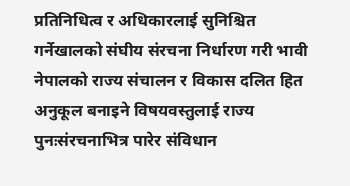प्रतिनिधित्व र अधिकारलाई सुनिश्चित गर्नेखालको संघीय संरचना निर्धारण गरी भावी नेपालको राज्य संचालन र विकास दलित हित अनुकूल बनाइने विषयवस्तुलाई राज्य पुनःसंरचनाभित्र पारेर संविधान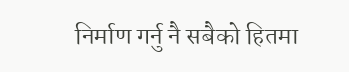निर्माण गर्नु नै सबैको हितमा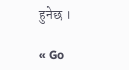हुनेछ ।

« Go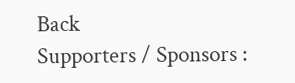Back
Supporters / Sponsors :